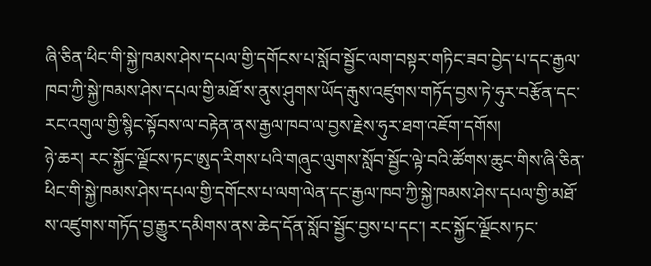ཞི་ཅིན་ཕིང་གི་སྐྱེ་ཁམས་ཤེས་དཔལ་གྱི་དགོངས་པ་སློབ་སྦྱོང་ལག་བསྟར་གཏིང་ཟབ་བྱེད་པ་དང་རྒྱལ་ཁབ་ཀྱི་སྐྱེ་ཁམས་ཤེས་དཔལ་གྱི་མཐོ་ས་ནུས་ཤུགས་ཡོད་རྒུས་འཛུགས་གཏོད་བྱས་ཏེ་ཧུར་བརྩོན་དང་རང་འགུལ་གྱི་སྙིང་སྟོབས་ལ་བརྟེན་ནས་རྒྱལ་ཁབ་ལ་བྱས་རྗེས་ཧུར་ཐག་འཇོག་དགོས།
ཉེ་ཆར། རང་སྐྱོང་ལྗོངས་ཏང་ཨུད་རིགས་པའི་གཞུང་ལུགས་སློབ་སྦྱོང་ལྟེ་བའི་ཚོགས་ཆུང་གིས་ཞི་ཅིན་ཕིང་གི་སྐྱེ་ཁམས་ཤེས་དཔལ་གྱི་དགོངས་པ་ལག་ལེན་དང་རྒྱལ་ཁབ་ཀྱི་སྐྱེ་ཁམས་ཤེས་དཔལ་གྱི་མཐོ་ས་འཛུགས་གཏོད་བྱ་རྒྱུར་དམིགས་ནས་ཆེད་དོན་སློབ་སྦྱོང་བྱས་པ་དང་། རང་སྐྱོང་ལྗོངས་ཏང་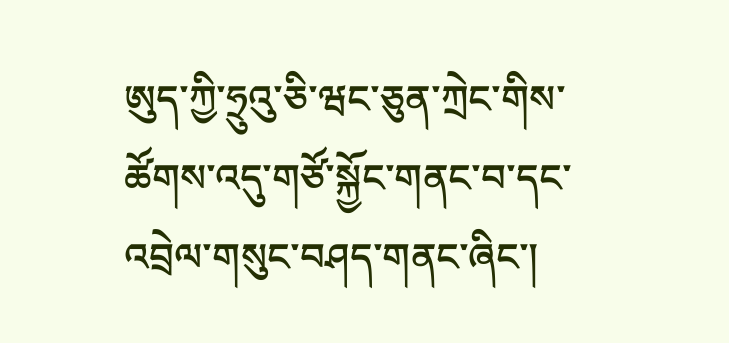ཨུད་ཀྱི་ཧྲུའུ་ཅི་ཝང་ཅུན་ཀྲེང་གིས་ཚོགས་འདུ་གཙོ་སྐྱོང་གནང་བ་དང་འབྲེལ་གསུང་བཤད་གནང་ཞིང་།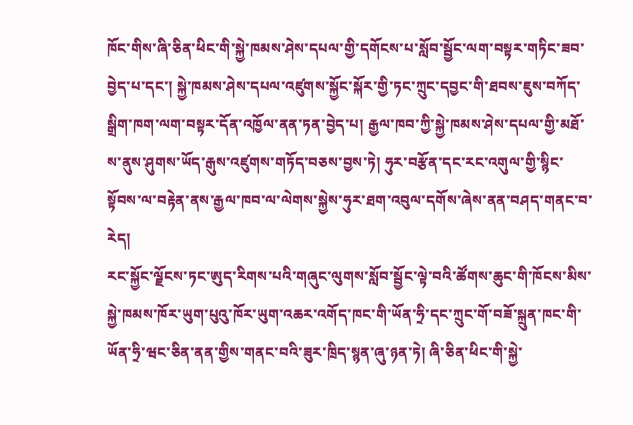ཁོང་གིས་ཞི་ཅིན་ཕིང་གི་སྐྱེ་ཁམས་ཤེས་དཔལ་གྱི་དགོངས་པ་སློབ་སྦྱོང་ལག་བསྟར་གཏིང་ཟབ་བྱེད་པ་དང་། སྐྱེ་ཁམས་ཤེས་དཔལ་འཛུགས་སྐྱོང་སྐོར་གྱི་ཏང་ཀྲུང་དབྱང་གི་ཐབས་ཇུས་བཀོད་སྒྲིག་ཁག་ལག་བསྟར་དོན་འཁྱོལ་ནན་ཏན་བྱེད་པ། རྒྱལ་ཁབ་ཀྱི་སྐྱེ་ཁམས་ཤེས་དཔལ་གྱི་མཐོ་ས་ནུས་ཤུགས་ཡོད་རྒུས་འཛུགས་གཏོད་བཅས་བྱས་ཏེ། ཧུར་བརྩོན་དང་རང་འགུལ་གྱི་སྙིང་སྟོབས་ལ་བརྟེན་ནས་རྒྱལ་ཁབ་ལ་ལེགས་སྐྱེས་ཧུར་ཐག་འབུལ་དགོས་ཞེས་ནན་བཤད་གནང་བ་རེད།
རང་སྐྱོང་ལྗོངས་ཏང་ཨུད་རིགས་པའི་གཞུང་ལུགས་སློབ་སྦྱོང་ལྟེ་བའི་ཚོགས་ཆུང་གི་ཁོངས་མིས་སྐྱེ་ཁམས་ཁོར་ཡུག་པུའུ་ཁོར་ཡུག་འཆར་འགོད་ཁང་གི་ཡོན་ཧྲི་དང་ཀྲུང་གོ་བཟོ་སྐྲུན་ཁང་གི་ཡོན་ཧྲི་ཝང་ཅིན་ནན་གྱིས་གནང་བའི་ཟུར་ཁྲིད་སྙན་ཞུ་ཉན་ཏེ། ཞི་ཅིན་ཕིང་གི་སྐྱེ་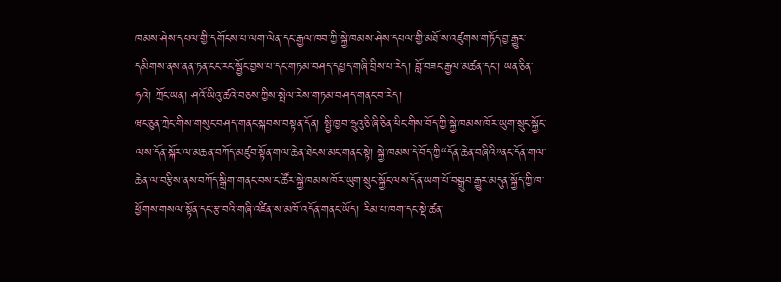ཁམས་ཤེས་དཔལ་གྱི་དགོངས་པ་ལག་ལེན་དང་རྒྱལ་ཁབ་ཀྱི་སྐྱེ་ཁམས་ཤེས་དཔལ་གྱི་མཐོ་ས་འཛུགས་གཏོད་བྱ་རྒྱུར་དམིགས་ནས་ནན་ཏན་ངང་རང་སྦྱོང་བྱས་པ་དང་གཏམ་བཤད་དཔྱད་གཞི་བྲིས་པ་རེད། བློ་བཟང་རྒྱལ་མཚན་དང་། ཡན་ཅིན་ཧའེ། ཀྲོང་ཡན། ཤའོ་ཡིའུ་ཚའེ་བཅས་ཀྱིས་སྤེལ་རེས་གཏམ་བཤད་གནང་བ་རེད།
ཝང་ཅུན་ཀྲེང་གིས་གསུང་བཤད་གནང་སྐབས་བསྟན་དོན། སྤྱི་ཁྱབ་ཧྲུའུ་ཅི་ཞི་ཅིན་ཕིང་གིས་བོད་ཀྱི་སྐྱེ་ཁམས་ཁོར་ཡུག་སྲུང་སྐྱོང་ལས་དོན་སྐོར་ལ་མཆན་བཀོད་མཛུབ་སྟོན་གལ་ཆེན་ཐེངས་མང་གནང་སྟེ། སྐྱེ་ཁམས་དེ་བོད་ཀྱི“དོན་ཆེན་བཞིའི”ནང་དོན་གལ་ཆེན་ལ་བརྩིས་ནས་བཀོད་སྒྲིག་གནང་བས་ང་ཚོར་སྐྱེ་ཁམས་ཁོར་ཡུག་སྲུང་སྐྱོང་ལས་དོན་ཡག་པོ་བསྒྲུབ་རྒྱུར་མདུན་སྐྱོད་ཀྱི་ཁ་ཕྱོགས་གསལ་སྟོན་དང་རྩ་བའི་གཞི་འཛིན་ས་མཁོ་འདོན་གནང་ཡོད། རིམ་པ་ཁག་དང་སྡེ་ཚན་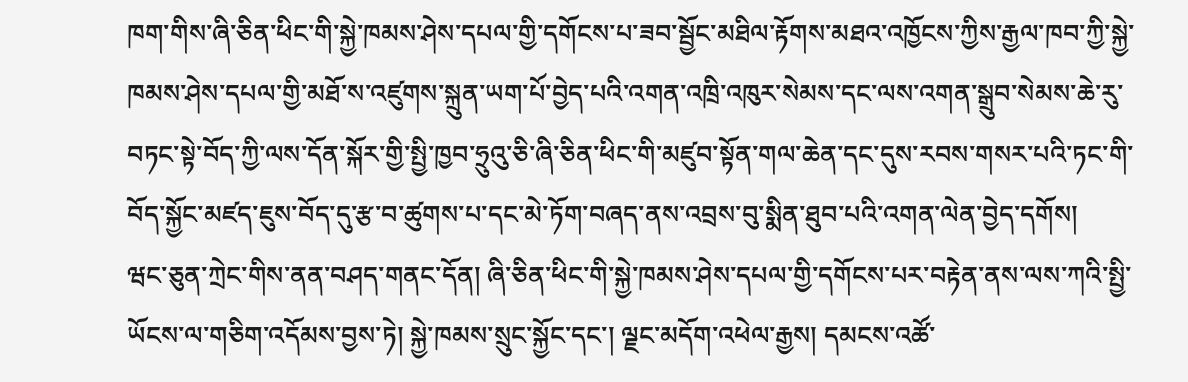ཁག་གིས་ཞི་ཅིན་ཕིང་གི་སྐྱེ་ཁམས་ཤེས་དཔལ་གྱི་དགོངས་པ་ཟབ་སྦྱོང་མཐིལ་རྟོགས་མཐའ་འཁྱོངས་ཀྱིས་རྒྱལ་ཁབ་ཀྱི་སྐྱེ་ཁམས་ཤེས་དཔལ་གྱི་མཐོ་ས་འཛུགས་སྐྲུན་ཡག་པོ་བྱེད་པའི་འགན་འཁྲི་འཁུར་སེམས་དང་ལས་འགན་སྒྲུབ་སེམས་ཆེ་རུ་བཏང་སྟེ་བོད་ཀྱི་ལས་དོན་སྐོར་གྱི་སྤྱི་ཁྱབ་ཧྲུའུ་ཅི་ཞི་ཅིན་ཕིང་གི་མཛུབ་སྟོན་གལ་ཆེན་དང་དུས་རབས་གསར་པའི་ཏང་གི་བོད་སྐྱོང་མཛད་ཇུས་བོད་དུ་རྩ་བ་ཚུགས་པ་དང་མེ་ཏོག་བཞད་ནས་འབྲས་བུ་སྨིན་ཐུབ་པའི་འགན་ལེན་བྱེད་དགོས།
ཝང་ཅུན་ཀྲེང་གིས་ནན་བཤད་གནང་དོན། ཞི་ཅིན་ཕིང་གི་སྐྱེ་ཁམས་ཤེས་དཔལ་གྱི་དགོངས་པར་བརྟེན་ནས་ལས་ཀའི་སྤྱི་ཡོངས་ལ་གཅིག་འདོམས་བྱས་ཏེ། སྐྱེ་ཁམས་སྲུང་སྐྱོང་དང་། ལྗང་མདོག་འཕེལ་རྒྱས། དམངས་འཚོ་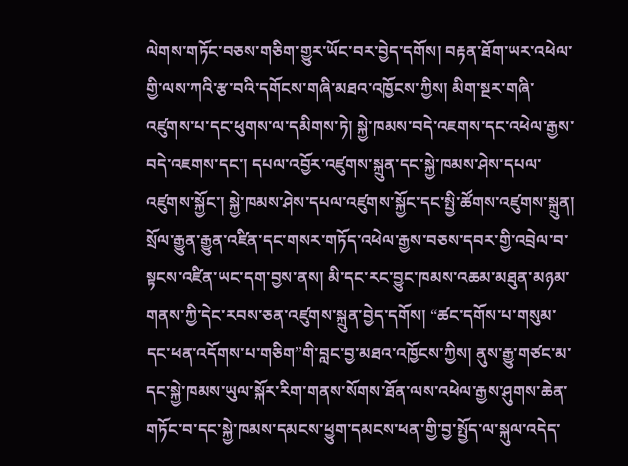ལེགས་གཏོང་བཅས་གཅིག་གྱུར་ཡོང་བར་བྱེད་དགོས། བརྟན་ཐོག་ཡར་འཕེལ་གྱི་ལས་ཀའི་རྩ་བའི་དགོངས་གཞི་མཐའ་འཁྱོངས་ཀྱིས། མིག་སྔར་གཞི་འཛུགས་པ་དང་ཕུགས་ལ་དམིགས་ཏེ། སྐྱེ་ཁམས་བདེ་འཇགས་དང་འཕེལ་རྒྱས་བདེ་འཇགས་དང་། དཔལ་འབྱོར་འཛུགས་སྐྲུན་དང་སྐྱེ་ཁམས་ཤེས་དཔལ་འཛུགས་སྐྱོང་། སྐྱེ་ཁམས་ཤེས་དཔལ་འཛུགས་སྐྱོང་དང་སྤྱི་ཚོགས་འཛུགས་སྐྲུན། སྲོལ་རྒྱུན་རྒྱུན་འཛིན་དང་གསར་གཏོད་འཕེལ་རྒྱས་བཅས་དབར་གྱི་འབྲེལ་བ་སྟངས་འཛིན་ཡང་དག་བྱས་ནས། མི་དང་རང་བྱུང་ཁམས་འཆམ་མཐུན་མཉམ་གནས་ཀྱི་དེང་རབས་ཅན་འཛུགས་སྐྲུན་བྱེད་དགོས། “ཚང་དགོས་པ་གསུམ་དང་ཕན་འདོགས་པ་གཅིག”གི་བླང་བྱ་མཐའ་འཁྱོངས་ཀྱིས། ནུས་རྒྱུ་གཙང་མ་དང་སྐྱེ་ཁམས་ཡུལ་སྐོར་རིག་གནས་སོགས་ཐོན་ལས་འཕེལ་རྒྱས་ཤུགས་ཆེན་གཏོང་བ་དང་སྐྱེ་ཁམས་དམངས་ཕྱུག་དམངས་ཕན་གྱི་བྱ་སྤྱོད་ལ་སྐུལ་འདེད་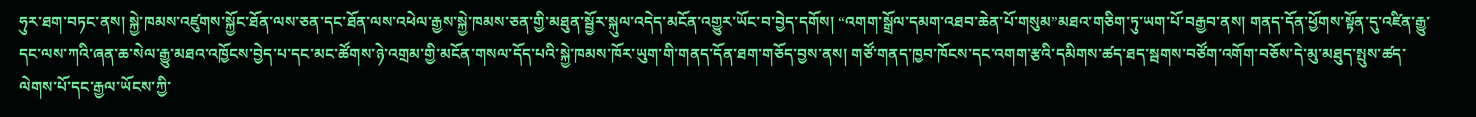ཧུར་ཐག་བཏང་ནས། སྐྱེ་ཁམས་འཛུགས་སྐྱོང་ཐོན་ལས་ཅན་དང་ཐོན་ལས་འཕེལ་རྒྱས་སྐྱེ་ཁམས་ཅན་གྱི་མཐུན་སྦྱོར་སྐུལ་འདེད་མངོན་འགྱུར་ཡོང་བ་བྱེད་དགོས། “འགག་སྒྲོལ་དམག་འཐབ་ཆེན་པོ་གསུམ”མཐའ་གཅིག་ཏུ་ཡག་པོ་བརྒྱབ་ནས། གནད་དོན་ཕྱོགས་སྟོན་དུ་འཛིན་རྒྱུ་དང་ལས་ཀའི་ཞན་ཆ་སེལ་རྒྱུ་མཐའ་འཁྱོངས་བྱེད་པ་དང་མང་ཚོགས་ཉེ་འགྲམ་གྱི་མངོན་གསལ་དོད་པའི་སྐྱེ་ཁམས་ཁོར་ཡུག་གི་གནད་དོན་ཐག་གཅོད་བྱས་ནས། གཙོ་གནད་ཁྱབ་ཁོངས་དང་འགག་རྩའི་དམིགས་ཚད་ཐད་སྦགས་བཙོག་འགོག་བཅོས་དེ་མུ་མཐུད་སྤུས་ཚད་ལེགས་པོ་དང་རྒྱལ་ཡོངས་ཀྱི་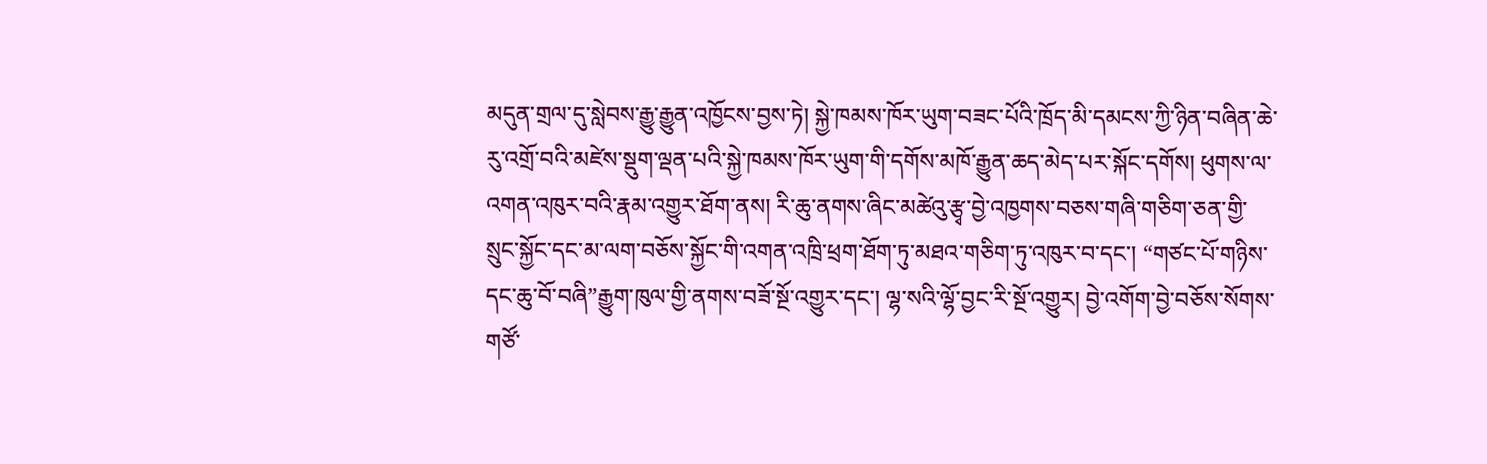མདུན་གྲལ་དུ་སླེབས་རྒྱུ་རྒྱུན་འཁྱོངས་བྱས་ཏེ། སྐྱེ་ཁམས་ཁོར་ཡུག་བཟང་པོའི་ཁྲོད་མི་དམངས་ཀྱི་ཉིན་བཞིན་ཆེ་རུ་འགྲོ་བའི་མཛེས་སྡུག་ལྡན་པའི་སྐྱེ་ཁམས་ཁོར་ཡུག་གི་དགོས་མཁོ་རྒྱུན་ཆད་མེད་པར་སྐོང་དགོས། ཕུགས་ལ་འགན་འཁུར་བའི་རྣམ་འགྱུར་ཐོག་ནས། རི་ཆུ་ནགས་ཞིང་མཚེའུ་རྩྭ་བྱེ་འཁྱགས་བཅས་གཞི་གཅིག་ཅན་གྱི་སྲུང་སྐྱོང་དང་མ་ལག་བཅོས་སྐྱོང་གི་འགན་འཁྲི་ཕྲག་ཐོག་ཏུ་མཐའ་གཅིག་ཏུ་འཁུར་བ་དང་། “གཙང་པོ་གཉིས་དང་ཆུ་བོ་བཞི”རྒྱུག་ཁུལ་གྱི་ནགས་བཟོ་སྔོ་འགྱུར་དང་། ལྷ་སའི་ལྷོ་བྱང་རི་སྔོ་འགྱུར། བྱེ་འགོག་བྱེ་བཅོས་སོགས་གཙོ་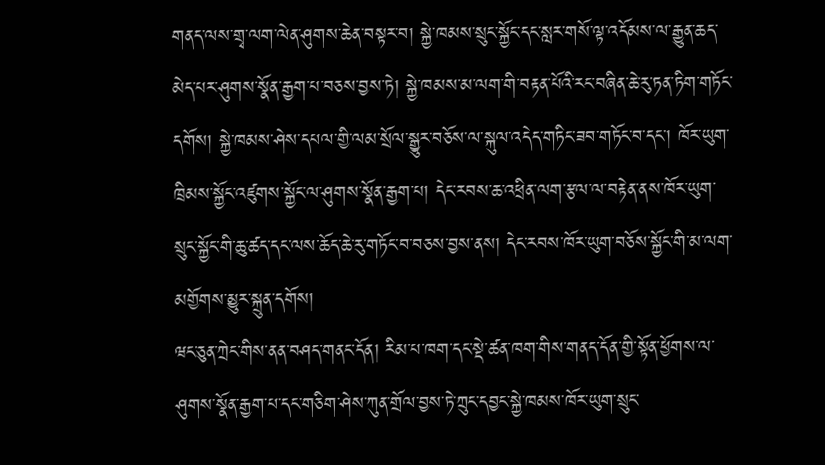གནད་ལས་གྲྭ་ལག་ལེན་ཤུགས་ཆེན་བསྟར་བ། སྐྱེ་ཁམས་སྲུང་སྐྱོང་དང་སླར་གསོ་ལྟ་འདོམས་ལ་རྒྱུན་ཆད་མེད་པར་ཤུགས་སྣོན་རྒྱག་པ་བཅས་བྱས་ཏེ། སྐྱེ་ཁམས་མ་ལག་གི་བརྟན་པོའི་རང་བཞིན་ཆེ་རུ་ཏན་ཏིག་གཏོང་དགོས། སྐྱེ་ཁམས་ཤེས་དཔལ་གྱི་ལམ་སྲོལ་སྒྱུར་བཅོས་ལ་སྐུལ་འདེད་གཏིང་ཟབ་གཏོང་བ་དང་། ཁོར་ཡུག་ཁྲིམས་སྐྱོང་འཛུགས་སྐྱོང་ལ་ཤུགས་སྣོན་རྒྱག་པ། དེང་རབས་ཆ་འཕྲིན་ལག་རྩལ་ལ་བརྟེན་ནས་ཁོར་ཡུག་སྲུང་སྐྱོང་གི་ཆུ་ཚད་དང་ལས་ཆོད་ཆེ་རུ་གཏོང་བ་བཅས་བྱས་ནས། དེང་རབས་ཁོར་ཡུག་བཅོས་སྐྱོང་གི་མ་ལག་མགྱོགས་མྱུར་སྐྲུན་དགོས།
ཝང་ཅུན་ཀྲེང་གིས་ནན་བཤད་གནང་དོན། རིམ་པ་ཁག་དང་སྡེ་ཚན་ཁག་གིས་གནད་དོན་གྱི་སྟོན་ཕྱོགས་ལ་ཤུགས་སྣོན་རྒྱག་པ་དང་གཅིག་ཤེས་ཀུན་གྲོལ་བྱས་ཏེ་ཀྲུང་དབྱང་སྐྱེ་ཁམས་ཁོར་ཡུག་སྲུང་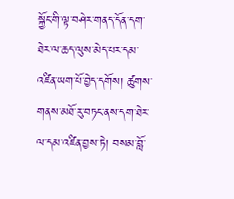སྐྱོང་གི་ལྟ་བཤེར་གནད་དོན་དག་ཐེར་ལ་ཆད་ལུས་མེད་པར་དམ་འཛིན་ཡག་པོ་བྱེད་དགོས། ཚུགས་གནས་མཐོ་རུ་བཏང་ནས་དག་ཐེར་ལ་དམ་འཛིན་བྱས་ཏེ། བསམ་བློ་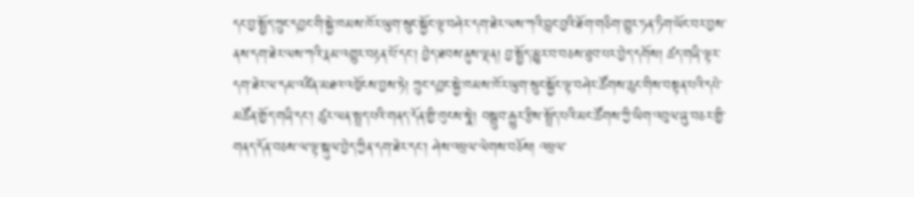དང་བྱ་སྤྱོད་ཀྲུང་དབྱང་གི་སྐྱེ་ཁམས་ཁོར་ཡུག་སྲུང་སྐྱོང་ལྟ་བཤེར་དག་ཐེར་ལས་ཀའི་བླང་བྱའི་ཐོག་གཅིག་གྱུར་ཏན་ཏིག་ཡོང་བར་བྱས་ནས་དག་ཐེར་ལས་ཀའི་རྣམ་འགྱུར་བརྟན་པོ་དང་། བྱེད་ཐབས་ནུས་ལྡན། བྱ་སྤྱོད་མྱུར་བ་བཅས་ཐུབ་པར་བྱེད་དགོས། ཚད་གཞི་ལྟར་དག་ཐེར་ལ་དམ་འཛིན་མཐའ་འཁྱོངས་བྱས་ཏེ། ཀྲུང་དབྱང་སྐྱེ་ཁམས་ཁོར་ཡུག་སྲུང་སྐྱོང་ལྟ་བཤེར་ཚོགས་ཆུང་གིས་བསྟན་པའི་དཔེ་མཚོན་གྱོད་གཞི་དང་། ཚུར་ལན་སྤྲད་པའི་གནད་དོན་གྱི་ཁུངས་སྣེ། བསྒྲུབ་རྒྱུར་རྩིས་སྤྲོད་པའི་མང་ཚོགས་ཀྱི་ཡིག་འབུལ་ཞུ་བཅར་གྱི་གནད་དོན་བཅས་ལ་ལྟ་སྐུལ་བྱེད་ཀྱིན་དག་ཐེར་དང་། ཤེས་འཕྲལ་ལེགས་བཅོས། འཕྲལ་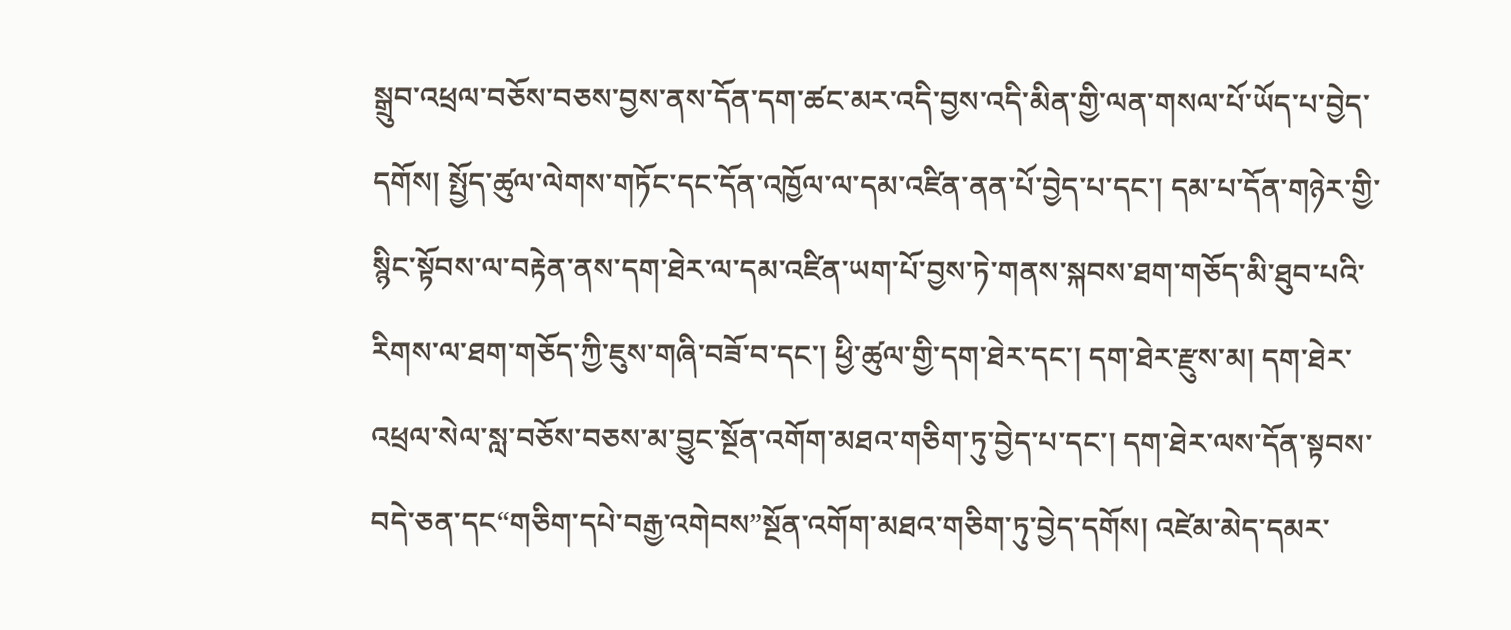སྒྲུབ་འཕྲལ་བཅོས་བཅས་བྱས་ནས་དོན་དག་ཚང་མར་འདི་བྱས་འདི་མིན་གྱི་ལན་གསལ་པོ་ཡོད་པ་བྱེད་དགོས། སྤྱོད་ཚུལ་ལེགས་གཏོང་དང་དོན་འཁྱོལ་ལ་དམ་འཛིན་ནན་པོ་བྱེད་པ་དང་། དམ་པ་དོན་གཉེར་གྱི་སྙིང་སྟོབས་ལ་བརྟེན་ནས་དག་ཐེར་ལ་དམ་འཛིན་ཡག་པོ་བྱས་ཏེ་གནས་སྐབས་ཐག་གཅོད་མི་ཐུབ་པའི་རིགས་ལ་ཐག་གཅོད་ཀྱི་ཇུས་གཞི་བཟོ་བ་དང་། ཕྱི་ཚུལ་གྱི་དག་ཐེར་དང་། དག་ཐེར་རྫུས་མ། དག་ཐེར་འཕྲལ་སེལ་སླ་བཅོས་བཅས་མ་བྱུང་སྔོན་འགོག་མཐའ་གཅིག་ཏུ་བྱེད་པ་དང་། དག་ཐེར་ལས་དོན་སྟབས་བདེ་ཅན་དང“གཅིག་དཔེ་བརྒྱ་འགེབས”སྔོན་འགོག་མཐའ་གཅིག་ཏུ་བྱེད་དགོས། འཛེམ་མེད་དམར་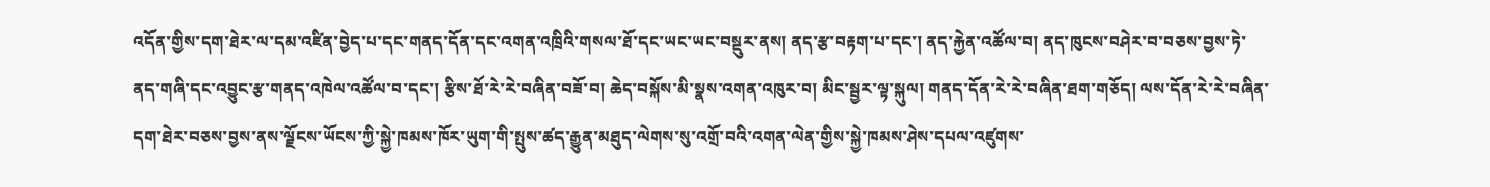འདོན་གྱིས་དག་ཐེར་ལ་དམ་འཛིན་བྱེད་པ་དང་གནད་དོན་དང་འགན་འཁྲིའི་གསལ་ཐོ་དང་ཡང་ཡང་བསྡུར་ནས། ནད་རྩ་བརྟག་པ་དང་། ནད་རྐྱེན་འཚོལ་བ། ནད་ཁུངས་བཤེར་བ་བཅས་བྱས་ཏེ་ནད་གཞི་དང་འབྱུང་རྩ་གནད་འཁེལ་འཚོལ་བ་དང་། རྩིས་ཐོ་རེ་རེ་བཞིན་བཟོ་བ། ཆེད་བསྐོས་མི་སྣས་འགན་འཁུར་བ། མིང་སྦྱར་ལྟ་སྐུལ། གནད་དོན་རེ་རེ་བཞིན་ཐག་གཅོད། ལས་དོན་རེ་རེ་བཞིན་དག་ཐེར་བཅས་བྱས་ནས་ལྗོངས་ཡོངས་ཀྱི་སྐྱེ་ཁམས་ཁོར་ཡུག་གི་སྤུས་ཚད་རྒྱུན་མཐུད་ལེགས་སུ་འགྲོ་བའི་འགན་ལེན་གྱིས་སྐྱེ་ཁམས་ཤེས་དཔལ་འཛུགས་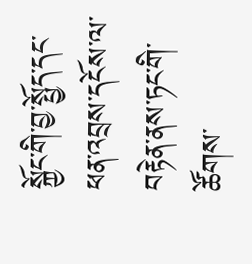སྐྱོང་གི་བྱ་སྤྱོད་དང་ཕན་འབྲས་དངོས་ལ་བརྟེན་ནས་ཏང་གི་ཚོགས་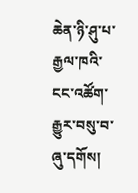ཆེན་ཉི་ཤུ་པ་རྒྱལ་ཁའི་ངང་འཚོག་རྒྱུར་བསུ་བ་ཞུ་དགོས།